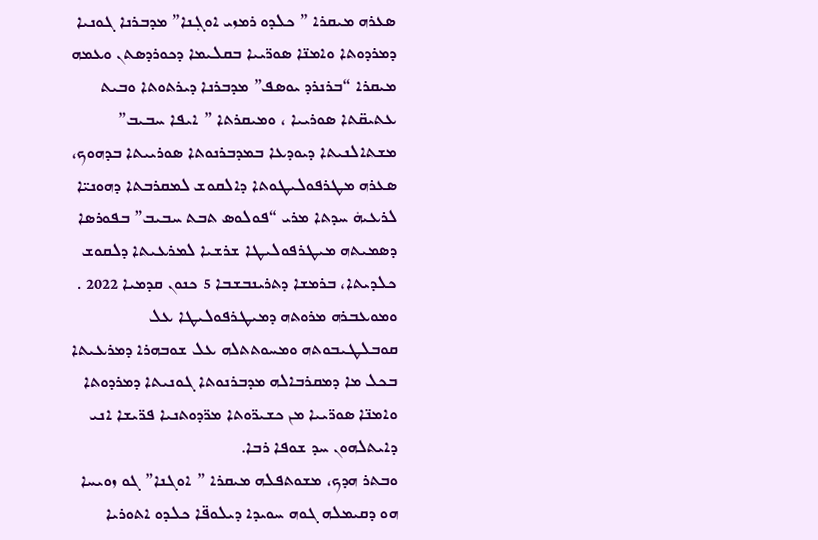ܣܥܪܗ ܡܝܩܪܐ ” ܟܠܕܘ ܪܡܙܝ ܐܘܓܼܢܐ” ܡܕܒܪܢܐ ܓܘܢܝܐ ܕܡܪܕܘܬܐ ܘܐܡܢ̈ܐ ܣܘܪ̈ܝܝܐ ܒܩܠܝܡܐ ܕܟܘܪܕܣܬܢ ܘܥܡܗ ܡܝܩܪܐ “ܒܪܢܪܕ ܝܘܣܦ” ܡܕܒܪܢܐ ܕܝܪܬܘܬܐ ܘܒܝܬ ܥܬܝܩ̈ܬܐ ܣܘܪܝܝܐ ، ܘܡܝܩܪܬܐ ” ܐܝܦܐ ܚܒܝܒ” ܡܫܬܐܠܢܝܬܐ ܕܝܘܕܥܐ ܒܡܕܒܪܢܘܬܐ ܣܘܪܝܝܬܐ ܒܕܗܘܟ، ܣܥܪܗ ܡܛܪܦܘܠܝܛܘܬܐ ܕܐܠܩܘܫ ܠܡܩܪܒܬܐ ܕܗܘܢܝ̈ܐ ܠܪܥܝܗܿ ܚܕܬܐ ܡܪܝ “ܦܘܠܘܣ ܬܒܬ ܚܒܝܒ” ܒܦܘܪܣܐ ܕܣܡܝܬܗ ܡܝܛܪܦܘܠܝܛܐ ܫܪܫܝܐ ܠܡܪܥܝܬܐ ܕܠܩܘܫ ܟܠܕܝܬܐ، ܒܪܡܫܐ ܕܬܪܝܢܒܫܒܐ 5 ܟܢܘܢ ܩܕܡܝܐ 2022 .
ܘܡܘܥܒܪܗ ܡܪܘܬܗ ܕܡܝܛܪܦܘܠܝܛܐ ܥܠ ܩܘܒܠܛܝܒܘܬܗ ܘܡܚܘܬܬܠܗ ܥܠ ܫܘܒܗܪܐ ܕܡܪܥܝܬܐ ܒܟܠ ܡܐ ܕܡܩܪܒܐܠܗ ܡܕܒܪܢܘܬܐ ܓܘܢܝܬܐ ܕܡܪܕܘܬܐ ܘܐܡܢ̈ܐ ܣܘܪ̈ܝܝܐ ܡܢ ܟܫܝܪ̈ܘܬܐ ܡܪ̈ܕܘܬܢܝܐ ܦܪ̈ܝܫܐ ܐܢܝ ܕܐܝܬܠܗܘܢ ܚܕ ܫܘܦܐ ܪܒܐ.
ܘܒܬܪ ܗܕܟ، ܡܫܘܬܦܠܗ ܡܝܩܪܐ ” ܐܘܓܢܐ” ܓܘ ܙܘܝܚܐ ܗܘ ܕܩܝܡܠܗ ܓܘܗ ܚܘܝܕܐ ܕܝܠܘܦ̈ܐ ܟܠܕܘ ܐܬܘܪܝܐ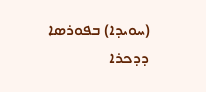(ܚܘܝܕܐ) ܒܦܘܪܣܐ ܕܕܟܪܐ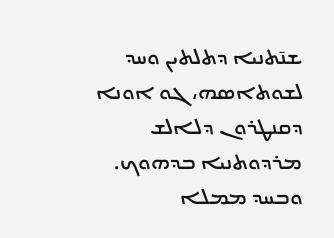ܫܢ̄ܬܢܝܐ ܕܬܠܬܝܢ ܘܚܕ ܠܫܘܬܐܣܗ، ܓܘ ܐܘܢܐ ܕܩܢܛܪܘܢ ܕܠܐܠܫ ܡܪܕܘܬܢܝܐ ܒܕܗܘܟ.
ܘܒܚܕ ܡܡܠܐ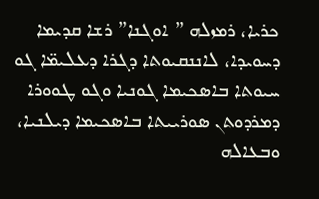ܟܪܝܐ، ܪܡܙܠܗ ” ܐܘܓܢܐ” ܪܫܐ ܩܕܝܡܐ ܕܚܘܝܕܐ، ܠܐܢܢܩܝܘܬܐ ܕܓܪܐ ܕܥܠܝܡ̈ܐ ܓܘ ܚܝܘܬܐ ܒܐܣܟܝܡܐ ܓܘܢܝܐ ܘܓܘ ܛܘܘܪܐ ܕܡܪܕܘܬܢ ܣܘܪܝܝܬܐ ܒܐܣܟܝܡܐ ܕܝܠܢܝܐ، ܘܒܥܐܠܗ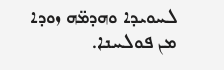ܠܚܘܝܕܐ ܘܗܕܡ̈ܗ ܙܘܕܐ ܡܢ ܦܘܠܚܢܐ.